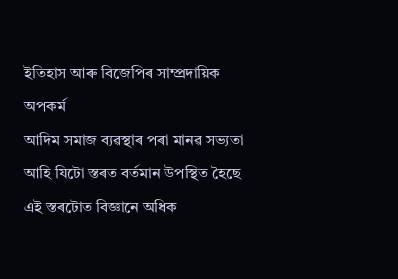ইতিহাস আৰু বিজেপিৰ সাম্প্ৰদায়িক অপকৰ্ম
আদিম সমাজ ব্যৱস্থাৰ পৰা মানৱ সভ্যতা আহি যিটো স্তৰত বৰ্তমান উপস্থিত হৈছে এই স্তৰটোত বিজ্ঞানে অধিক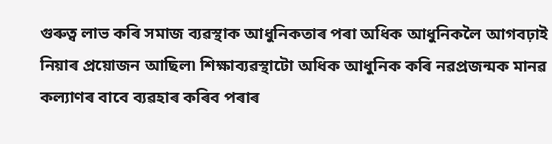গুৰুত্ব লাভ কৰি সমাজ ব্যৱস্থাক আধুনিকতাৰ পৰা অধিক আধুনিকলৈ আগবঢ়াই নিয়াৰ প্ৰয়োজন আছিল৷ শিক্ষাব্যৱস্থাটো অধিক আধুনিক কৰি নৱপ্ৰজন্মক মানৱ কল্যাণৰ বাবে ব্যৱহাৰ কৰিব পৰাৰ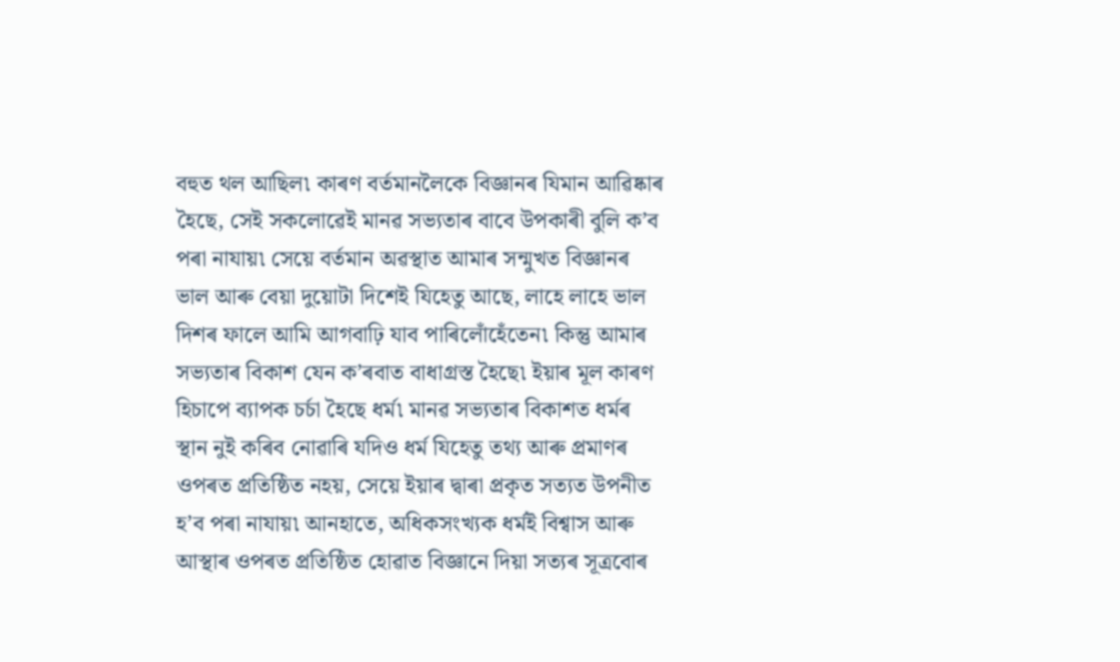বহুত থল আছিল৷ কাৰণ বৰ্তমানলৈকে বিজ্ঞানৰ যিমান আৱিষ্কাৰ হৈছে, সেই সকলোৱেই মানৱ সভ্যতাৰ বাবে উপকাৰী বুলি ক’ব পৰা নাযায়৷ সেয়ে বৰ্তমান অৱস্থাত আমাৰ সন্মুখত বিজ্ঞানৰ ভাল আৰু বেয়া দুয়োটা দিশেই যিহেতু আছে, লাহে লাহে ভাল দিশৰ ফালে আমি আগবাঢ়ি যাব পাৰিলোঁহেঁতেন৷ কিন্তু আমাৰ সভ্যতাৰ বিকাশ যেন ক’ৰবাত বাধাগ্ৰস্ত হৈছে৷ ইয়াৰ মূল কাৰণ হিচাপে ব্যাপক চৰ্চা হৈছে ধৰ্ম৷ মানৱ সভ্যতাৰ বিকাশত ধৰ্মৰ স্থান নুই কৰিব নোৱাৰি যদিও ধৰ্ম যিহেতু তথ্য আৰু প্ৰমাণৰ ওপৰত প্ৰতিষ্ঠিত নহয়, সেয়ে ইয়াৰ দ্বাৰা প্ৰকৃত সত্যত উপনীত হ’ব পৰা নাযায়৷ আনহাতে, অধিকসংখ্যক ধৰ্মই বিশ্বাস আৰু আস্থাৰ ওপৰত প্ৰতিষ্ঠিত হোৱাত বিজ্ঞানে দিয়া সত্যৰ সূত্ৰবোৰ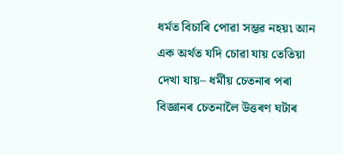ধৰ্মত বিচাৰি পোৱা সম্ভৱ নহয়৷ আন এক অৰ্থত যদি চোৱা যায় তেতিয়া দেখা যায়– ধৰ্মীয় চেতনাৰ পৰা বিজ্ঞানৰ চেতনালৈ উত্তৰণ ঘটাৰ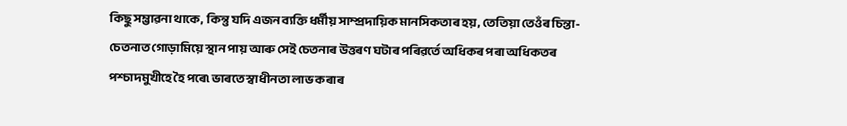কিছু সম্ভাৱনা থাকে, কিন্তু যদি এজন ব্যক্তি ধৰ্মীয় সাম্প্ৰদায়িক মানসিকতাৰ হয়, তেতিয়া তেওঁৰ চিন্তা-চেতনাত গোড়ামিয়ে স্থান পায় আৰু সেই চেতনাৰ উত্তৰণ ঘটাৰ পৰিৱৰ্তে অধিকৰ পৰা অধিকতৰ পশ্চাদমুখীহে হৈ পৰে৷ ভাৰতে স্বাধীনতা লাভ কৰাৰ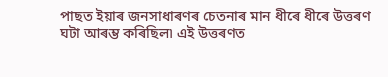পাছত ইয়াৰ জনসাধাৰণৰ চেতনাৰ মান ধীৰে ধীৰে উত্তৰণ ঘটা আৰম্ভ কৰিছিল৷ এই উত্তৰণত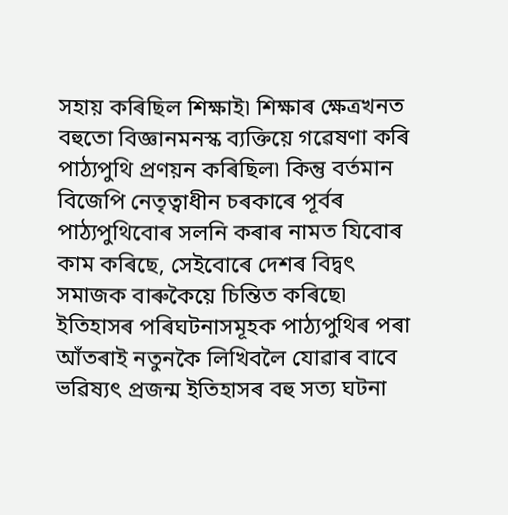সহায় কৰিছিল শিক্ষাই৷ শিক্ষাৰ ক্ষেত্ৰখনত বহুতো বিজ্ঞানমনস্ক ব্যক্তিয়ে গৱেষণা কৰি পাঠ্যপুথি প্ৰণয়ন কৰিছিল৷ কিন্তু বৰ্তমান বিজেপি নেতৃত্বাধীন চৰকাৰে পূৰ্বৰ পাঠ্যপুথিবোৰ সলনি কৰাৰ নামত যিবোৰ কাম কৰিছে, সেইবোৰে দেশৰ বিদ্বৎ সমাজক বাৰুকৈয়ে চিন্তিত কৰিছে৷ ইতিহাসৰ পৰিঘটনাসমূহক পাঠ্যপুথিৰ পৰা আঁতৰাই নতুনকৈ লিখিবলৈ যোৱাৰ বাবে ভৱিষ্যৎ প্ৰজন্ম ইতিহাসৰ বহু সত্য ঘটনা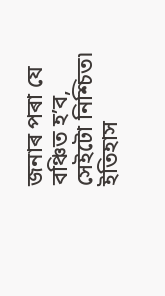জনাৰ পৰা যে বঞ্চিত হ’ব, সেইটো নিশ্চিত৷ ইতিহাস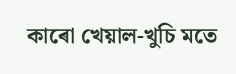কাৰো খেয়াল-খুচি মতে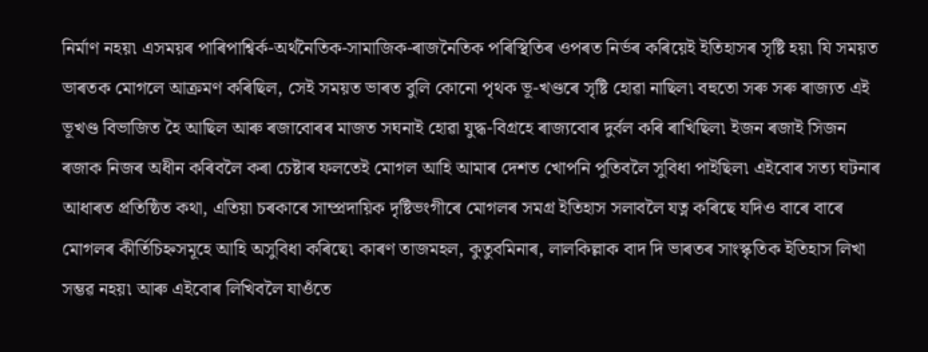নিৰ্মাণ নহয়৷ এসময়ৰ পাৰিপাশ্বিৰ্ক-অৰ্থনৈতিক-সামাজিক-ৰাজনৈতিক পৰিস্থিতিৰ ওপৰত নিৰ্ভৰ কৰিয়েই ইতিহাসৰ সৃষ্টি হয়৷ যি সময়ত ভাৰতক মোগলে আক্ৰমণ কৰিছিল, সেই সময়ত ভাৰত বুলি কোনো পৃথক ভূ-খণ্ডৰে সৃষ্টি হোৱা নাছিল৷ বহুতো সৰু সৰু ৰাজ্যত এই ভূখণ্ড বিভাজিত হৈ আছিল আৰু ৰজাবোৰৰ মাজত সঘনাই হোৱা যুদ্ধ-বিগ্ৰহে ৰাজ্যবোৰ দুৰ্বল কৰি ৰাখিছিল৷ ইজন ৰজাই সিজন ৰজাক নিজৰ অধীন কৰিবলৈ কৰা চেষ্টাৰ ফলতেই মোগল আহি আমাৰ দেশত খোপনি পুতিবলৈ সুবিধা পাইছিল৷ এইবোৰ সত্য ঘটনাৰ আধাৰত প্ৰতিষ্ঠিত কথা, এতিয়া চৰকাৰে সাম্প্ৰদায়িক দৃষ্টিভংগীৰে মোগলৰ সমগ্ৰ ইতিহাস সলাবলৈ যত্ন কৰিছে যদিও বাৰে বাৰে মোগলৰ কীৰ্তিচিহ্নসমূহে আহি অসুবিধা কৰিছে৷ কাৰণ তাজমহল, কুতুবমিনাৰ, লালকিল্লাক বাদ দি ভাৰতৰ সাংস্কৃতিক ইতিহাস লিখা সম্ভৱ নহয়৷ আৰু এইবোৰ লিখিবলৈ যাওঁতে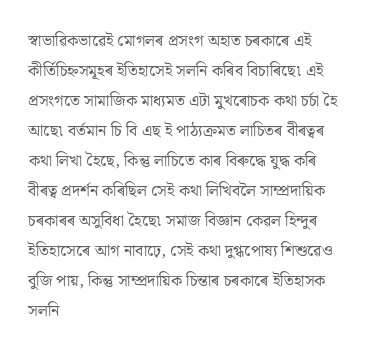স্বাভাৱিকভাৱেই মোগলৰ প্ৰসংগ অহাত চৰকাৰে এই কীৰ্তিচিহ্নসমূহৰ ইতিহাসেই সলনি কৰিব বিচাৰিছে৷ এই প্ৰসংগতে সামাজিক মাধ্যমত এটা মুখৰোচক কথা চৰ্চা হৈ আছে৷ বৰ্তমান চি বি এছ ই পাঠ্যক্ৰমত লাচিতৰ বীৰত্বৰ কথা লিখা হৈছে, কিন্তু লাচিতে কাৰ বিৰুদ্ধে যুদ্ধ কৰি বীৰত্ব প্ৰদৰ্শন কৰিছিল সেই কথা লিখিবলৈ সাম্প্ৰদায়িক চৰকাৰৰ অসুবিধা হৈছে৷ সমাজ বিজ্ঞান কেৱল হিন্দুৰ ইতিহাসেৰে আগ নাবাঢ়ে, সেই কথা দুগ্ধপোষ্য শিশুৱেও বুজি পায়, কিন্তু সাম্প্ৰদায়িক চিন্তাৰ চৰকাৰে ইতিহাসক সলনি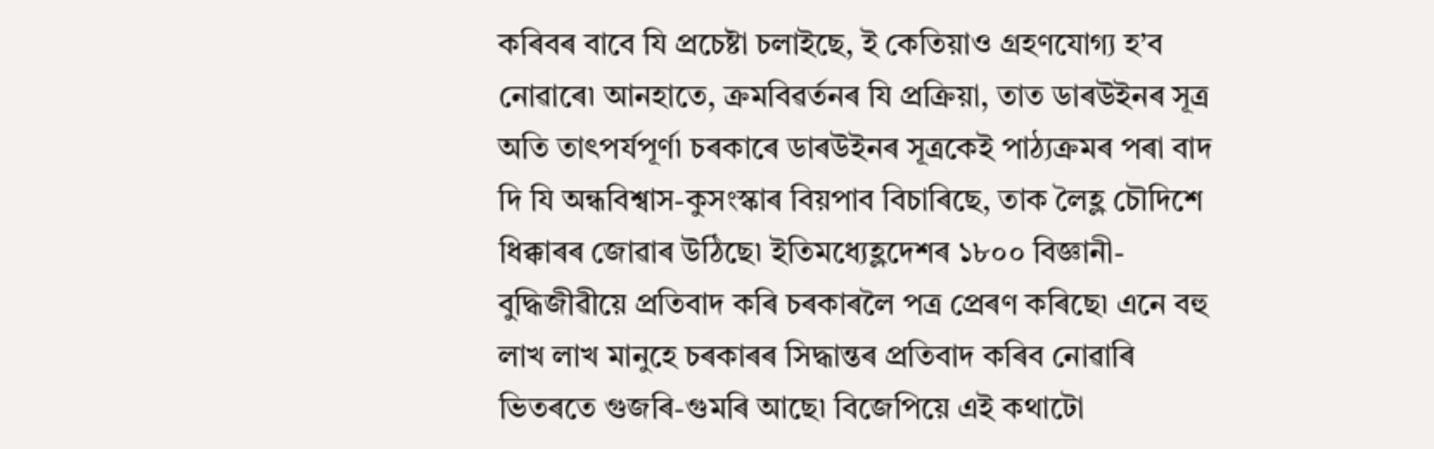কৰিবৰ বাবে যি প্ৰচেষ্টা চলাইছে, ই কেতিয়াও গ্ৰহণযোগ্য হ’ব নোৱাৰে৷ আনহাতে, ক্ৰমবিৱৰ্তনৰ যি প্ৰক্ৰিয়া, তাত ডাৰউইনৰ সূত্ৰ অতি তাৎপৰ্যপূৰ্ণ৷ চৰকাৰে ডাৰউইনৰ সূত্ৰকেই পাঠ্যক্ৰমৰ পৰা বাদ দি যি অন্ধবিশ্বাস-কুসংস্কাৰ বিয়পাব বিচাৰিছে, তাক লৈহ্ল চৌদিশে ধিক্কাৰৰ জোৱাৰ উঠিছে৷ ইতিমধ্যেহ্লদেশৰ ১৮০০ বিজ্ঞানী-বুদ্ধিজীৱীয়ে প্ৰতিবাদ কৰি চৰকাৰলৈ পত্ৰ প্ৰেৰণ কৰিছে৷ এনে বহু লাখ লাখ মানুহে চৰকাৰৰ সিদ্ধান্তৰ প্ৰতিবাদ কৰিব নোৱাৰি ভিতৰতে গুজৰি-গুমৰি আছে৷ বিজেপিয়ে এই কথাটো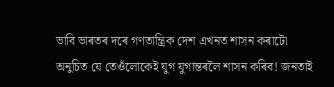ভাবি ভাৰতৰ দৰে গণতান্ত্ৰিক দেশ এখনত শাসন কৰাটো অনুচিত যে তেওঁলোকেই যুগ যুগান্তৰলৈ শাসন কৰিব! জনতাই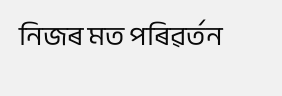নিজৰ মত পৰিৱৰ্তন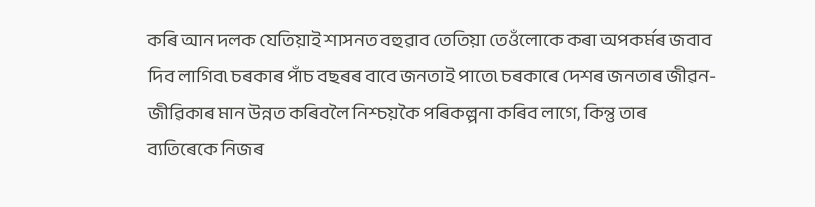কৰি আন দলক যেতিয়াই শাসনত বহুৱাব তেতিয়া তেওঁলোকে কৰা অপকৰ্মৰ জবাব দিব লাগিব৷ চৰকাৰ পাঁচ বছৰৰ বাবে জনতাই পাতে৷ চৰকাৰে দেশৰ জনতাৰ জীৱন-জীৱিকাৰ মান উন্নত কৰিবলৈ নিশ্চয়কৈ পৰিকল্পনা কৰিব লাগে, কিন্তু তাৰ ব্যতিৰেকে নিজৰ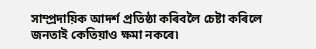সাম্প্ৰদায়িক আদৰ্শ প্ৰতিষ্ঠা কৰিবলৈ চেষ্টা কৰিলে জনতাই কেতিয়াও ক্ষমা নকৰে৷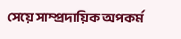সেয়ে সাম্প্ৰদায়িক অপকৰ্ম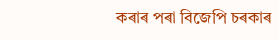কৰাৰ পৰা বিজেপি চৰকাৰ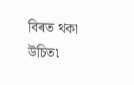বিৰত থকা উচিত৷